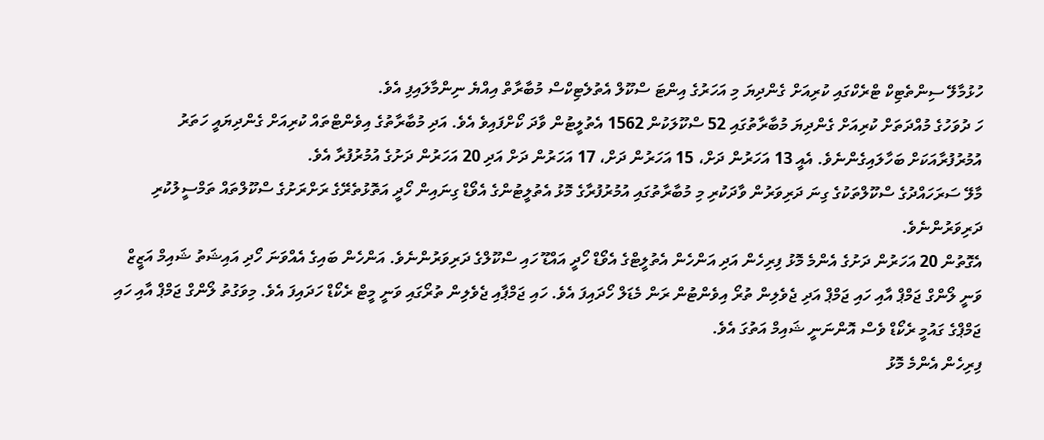ހުޅުމާލޭ ސިންތެޓިކް ޓްރެކްގައި ކުރިއަށް ގެންދިޔަ މި އަހަރުގެ އިންޓަ ސްކޫލް އެތުލެޓިކްސް މުބާރާތް އިއްޔެ ނިންމާލައިފި އެވެ.
ހަ ދުވަހުގެ މުއްދަތަށް ކުރިއަށް ގެންދިޔަ މުބާރާތުގައި 52 ސްކޫލަކުން 1562 އެތުލީޓުން ވާދަ ކޯށްފައިވެ އެވެ. އަދި މުބާރާތުގެ އިވެންޓްތައް ކުރިއަށް ގެންދިޔައީ ހަތަރު އުމުރުފުރާއަކަށް ބަހާލައިގެންނެވެ. އެއީ 13 އަހަރުން ދަށް، 15 އަހަރުން ދަށް، 17 އަހަރުން ދަށް އަދި 20 އަހަރުން ދަށުގެ އުމުރުފުރާ އެވެ.
މާލޭ ސަރަހައްދުގެ ސްކޫލްތަކުގެ ގިނަ ދަރިވަރުން ވާދަކުރި މި މުބާރާތުގައި އުމުރުފުރާގެ މޮޅު އެތުލީޓުންގެ އެވޯޑް ގިނައިން ހޯދީ އަތޮޅުތެރޭގެ ރަށްރަށުގެ ސްކޫލްތައް ތަމްސީލުކުރި ދަރިވަރުންނެވެ.
އެގޮތުން 20 އަހަރުން ދަށުގެ އެންމެ މޮޅު ފިރިހެން އަދި އަންހެން އެތުލީޓްގެ އެވޯޑް ހޯދީ އައްޑޫ ހައި ސްކޫލްގެ ދަރިވަރުންނެވެ. އަންހެން ބައިގެ އެއްވަނަ ހޯދި އައިޝަތު ޝައިމް އަޒީޒް ވަނީ ލޯންގް ޖަމްޕް އާއި ހައި ޖަމްޕް އަދި ޖެވެލިން ތުރޯ އިވެންޓުން ރަން މެޑަލް ހޯދައިފަ އެވެ. ހައި ޖަމްޕާއި ޖެވެލިން ތުރޯގައި ވަނީ މީޓް ރެކޯޑް ހަދައިފަ އެވެ. މިވަގުތު ލޯންގް ޖަމްޕް އާއި ހައި ޖަމްޕްގެ ގައުމީ ރެކޯޑް ވެސް އޮންނަނީ ޝައިމް އަތުގަ އެވެ.
ފިރިހެން އެންމެ މޮޅު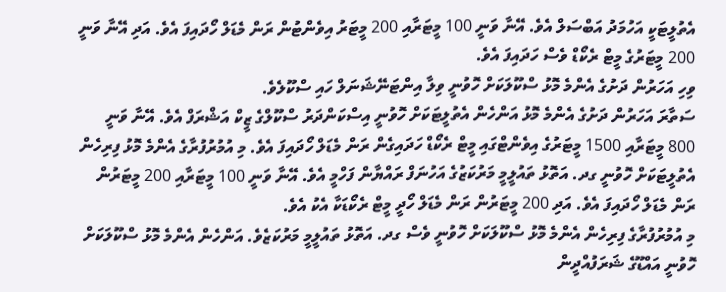އެތުލީޓަކީ އަހުމަދު އަބްސަލް އެވެ. އޭނާ ވަނީ 100 މީޓަރާއި 200 މީޓަރު އިވެންޓުން ރަން މެޑަލް ހޯދައިފަ އެވެ. އަދި އޭނާ ވަނީ 200 މީޓަރުގެ މީޓް ރެކޯޑް ވެސް ހަދައިފަ އެވެ.
ވިހި އަހަރުން ދަށުގެ އެންމެ މޮޅު ސްކޫލަކަށް ހޮވުނީ ވިލާ އިންޓަނޭޝަނަލް ހައި ސްކޫލެވެ.
ސަތާރަ އަހަރުން ދަށުގެ އެންމެ މޮޅު އަންހެން އެތުލީޓަކަށް ހޮވުނީ އިސްކަންދަރު ސްކޫލްގެ ޒީކް އަޝްރަފް އެވެ. އޭނާ ވަނީ 800 މީޓަރާއި 1500 މީޓަރުގެ އިވެންޓްގައި މީޓް ރެކޯޑް ހަދައިގެން ރަން މެޑަލް ހޯދައިފަ އެވެ. މި އުމުރުފުރާގެ އެންމެ މޮޅު ފިރިހެން އެތުލީޓަކަށް ހޮވުނީ ގދ. އަތޮޅު ތައުލީމީ މަރުކަޒުގެ އަހުނަފް ރައްޔާން ފަހްމީ އެވެ. އޭނާ ވަނީ 100 މީޓަރާއި 200 މީޓަރުން ރަން މެޑަލް ހޯދައިފަ އެވެ. އަދި 200 މީޓަރުން ރަން މެޑަލް ހޯދީ މީޓް ރެކޯޑަކާ އެކު އެވެ.
މި އުމުރުފުރާގެ ފިރިހެން އެންމެ މޮޅު ސްކޫލަކަށް ހޮވުނީ ވެސް ގދ. އަތޮޅު ތައުލީމީ މަރުކަޒެވެ. އަންހެން އެންމެ މޮޅު ސްކޫލަކަށް ހޮވުނީ އައްޑޫގެ ޝަރަފުއްދީން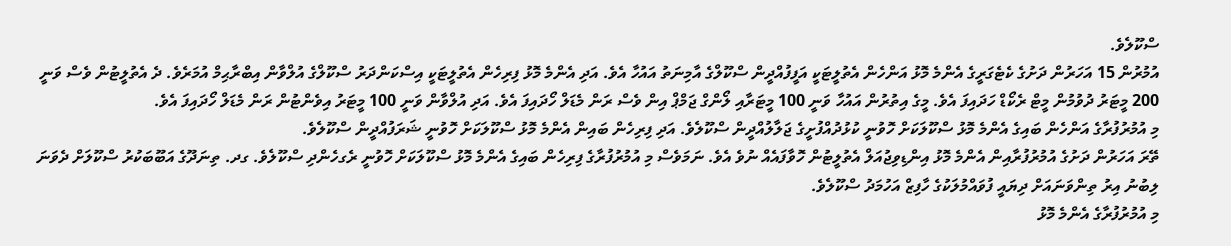ސްކޫލެވެ.
އުމުރުން 15 އަހަރުން ދަށުގެ ކެޓެގަރީގެ އެންމެ މޮޅު އަންހެން އެތުލީޓަކީ އަފީފުއްދީން ސްކޫލްގެ އާމިނަތު އައުހާ އެވެ. އަދި އެންމެ މޮޅު ފިރިހެން އެތުލީޓަކީ އިސްކަންދަރު ސްކޫލްގެ އުލްވާން އިބްރާޙިމް އުމަރެވެ. ދެ އެތުލީޓުން ވެސް ވަނީ 200 މީޓަރު ދުވުމުން މީޓް ރެކޯޑް ހަދައިފަ އެވެ. މީގެ އިތުރުން އައުހާ ވަނީ 100 މީޓަރާއި ލޯންގް ޖަމްޕް އިން ވެސް ރަން މެޑަލް ހޯދައިފަ އެވެ. އަދި އުލްވާން ވަނީ 100 މީޓަރު އިވެންޓުން ރަން މެޑަލް ހޯދައިފަ އެވެ.
މި އުމުރުފުރާގެ އަންހެން ބައިގެ އެންމެ މޮޅު ސްކޫލަކަށް ހޮވުނީ ކުޅުދުއްފުށީގެ ޖަލާލުއްދީން ސްކޫލެވެ. އަދި ފިރިހެން ބައިން އެންމެ މޮޅު ސްކޫލަކަށް ހޮވުނީ ޝަރަފުއްދީން ސްކޫލެވެ.
ތޭރަ އަހަރުން ދަށުގެ އުމުރުފުރާއިން އެންމެ މޮޅު އިންޑިވިޖުއަލް އެތުލީޓުން ހޮވާފައެއް ނުވެ އެވެ. ނަމަވެސް މި އުމުރުފުރާގެ ފިރިހެން ބައިގެ އެންމެ މޮޅު ސްކޫލަކަށް ހޮވުނީ ރެގހެންދި ސްކޫލެވެ. ގދ. ތިނަދޫގެ އަބޫބަކުރު ސްކޫލަށް ދެވަނަ ލިބުނު އިރު ތިންވަނައަށް ދިޔައީ ފުވައްމުލަކުގެ ހާފިޒް އަހުމަދު ސްކޫލެވެ.
މި އުމުރުފުރާގެ އެންމެ މޮޅު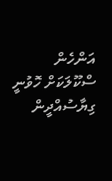އަންހެން ސްކޫލަކަށް ހޮވުނީ ގިޔާސުއްދީން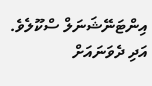އިންޓަނޭޝަނަލް ސްކޫލެވެ. އަދި ދެވަނައަށް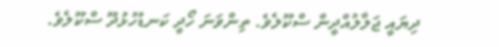ދިޔައީ ޖަލާލުއްދީން ސްކޫލެވެ. ތިންވަނަ ހޯދީ ކަނޑުހުޅުދޫ ސްކޫލެވެ.